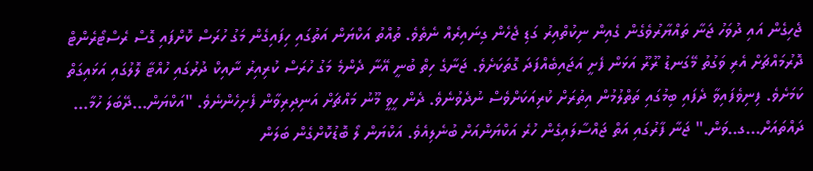ޖެހިގެން އައި ދުވަހު ޖަނާ ތައްޔާރުވެގެން ގެއިން ނިކުތްއިރު ގަޑި ޖެހެން ގިނައިރެއް ނެތެވެ. ތުއްތު އަކްޔަން އަތުގައި ހިފައިގެން މަގު ހުރަސް ކޮށްފައި ގޮސް ރެސްޓޯރެންޓް ދޮރުމައްޗަށް އެރި ވަގުތު މޭގަނޑު ރޫރޫ އަޅަން ފެށީ އަޖައިބެއްފަދަ ގޮތަކަށެވެ. ޖަނާގެ ހިތް ބުނީ އޭނާ ދެންމެ މަގު ހުރަސް ކުރިއިރު ނާއިކް ދުރުގައި ހުއްޓާ ލޮލުގައި އަޅައިގަތް ކަމަށެވެ. ފިނިވެފައިވާ ދެފައި ބިމުގައި ތަތްލުމުން އިތުރަށް ކުރިއަކަށްވެސް ނުދެވުނެވެ. ދެން ހީވީ މޫނު މައްޗަށް އަނިދިރިވާން ފެށިހެންނެވެ. "އަކްޔަން...ދޭބަލަ ހުމާ... ދައްތައަށް...ގ..ވަން." ޖަނާ ފާރުގައި އަތް ޖައްސާލައިގެން ހުރެ އަކްޔަންއަށް ބުނެލިއެވެ. އަކްޔަން ލޯ ބޮޑުކޮށްގެން ބަލަން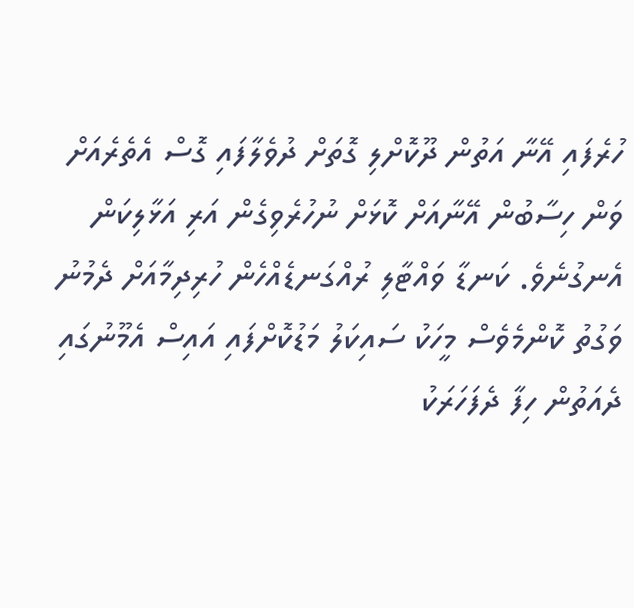ހުރެފައި އޭނާ އަތުން ދޫކޮށްލި ގޮތަށް ދުވެލާފައި ގޮސް އެތެރެއަށް ވަން ހިސާބުން އޭނާއަށް ކޮޅަށް ނުހުރެވިގެން އަރި އަޅާލިކަން އެނގުނެވެ. ކަނޑާ ވައްޓާލި ރުއްގަނޑެއްހެން ހުރިދިމާއަށް ދެމުނު ވަގުތު ކޮންމެވެސް މީހަކު ސައިކަލު މަޑުކޮށްފައި އައިސް އެމޫނުގައި ދެއަތުން ހިފާ ދެފަހަރަކު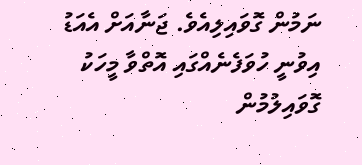ނަމުން ގޮވައިލިއެވެ. ޖަނާއަށް އެއަޑު އިވުނީ ހުވަފެނެއްގައި އޮތްވާ މީހަކު ގޮވައިލުމުން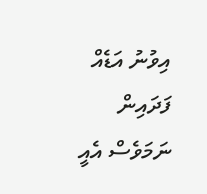އިވުނު އަޑެއް ފަދައިން ނަމަވެސް އެއީ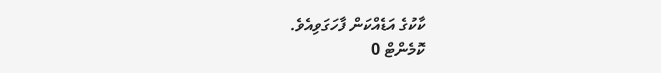ކާކުގެ އަޑެއްކަން ފާހަގަވިއެވެ.
ކޮމެންޓް 0